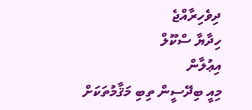ދިވެހިރާއްޖެ
ހިދާޔާ ސްކޫލް
އިޢުލާން
މިއީ ބިދޭސީން ތިބި މަޤާމުތަކަށް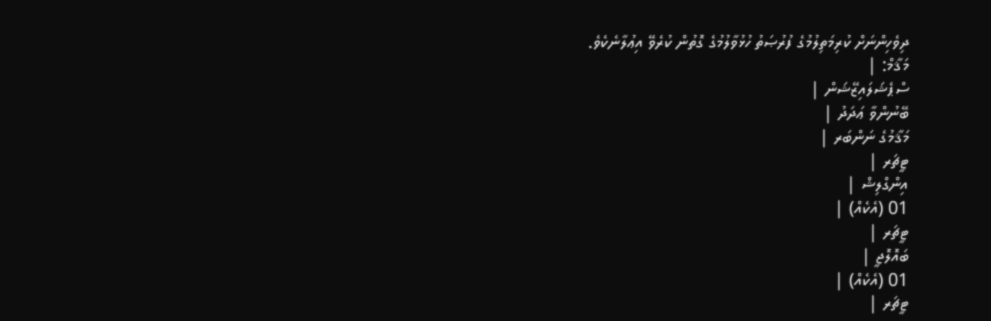ދިވެހިންނަށް ކުރިމަތިލުމުގެ ފުރުޞަތު ހުޅުވާލުމުގެ ގޮތުން ކުރެވޭ އިޢުލާނެކެވެ.
މަޤާމް: |
ސްޕެޝަލައިޒޭޝަން |
ބޭނުންވާ ޢަދަދު |
މަޤާމުގެ ނަންބަރ |
ޓީޗަރ |
އިންގްލިޝް |
01 (އެކެއް) |
ޓީޗަރ |
ބައޮލޮޖީ |
01 (އެކެއް) |
ޓީޗަރ |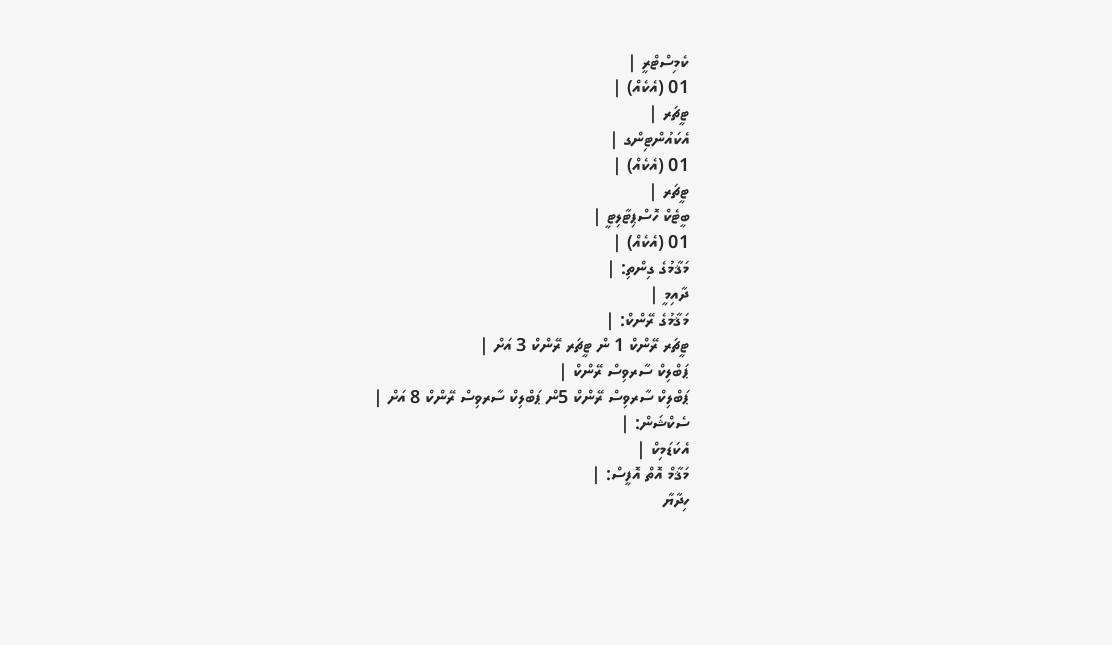ކެމިސްޓްރީ |
01 (އެކެއް) |
ޓީޗަރ |
އެކައުންޓިންގ |
01 (އެކެއް) |
ޓީޗަރ |
ބީޓެކް ހޮސްޕިޓާލިޓީ |
01 (އެކެއް) |
މަޤާމުގެ ގިންތި: |
ދާއިމީ |
މަޤާމުގެ ރޭންކް: |
ޓީޗަރ ރޭންކް 1 ން ޓީޗަރ ރޭންކް 3 އަށް |
ޕަބްލިކް ސާރވިސް ރޭންކް |
ޕަބްލިކް ސާރވިސް ރޭންކް 5ން ޕަބްލިކް ސާރވިސް ރޭންކް 8 އަށް |
ސެކްޝަން: |
އެކަޑަމިކް |
މަޤާމް އޮތް އޮފީސް: |
ހިދާޔާ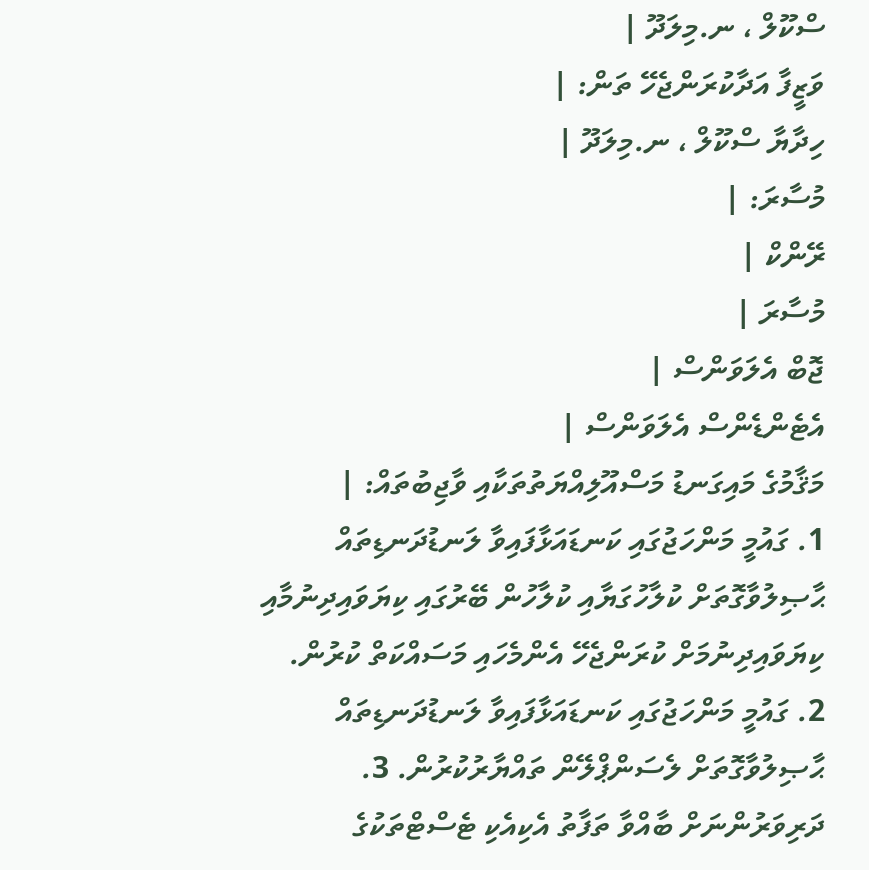ސްކޫލް ، ނ.މިލަދޫ |
ވަޒީފާ އަދާކުރަންޖެހޭ ތަން: |
ހިދާޔާ ސްކޫލް ، ނ.މިލަދޫ |
މުސާރަ: |
ރޭންކް |
މުސާރަ |
ޖޮބް އެލަވަންސް |
އެޓެންޑެންސް އެލަވަންސް |
މަޤާމުގެ މައިގަނޑު މަސްއޫލިއްޔަތުތަކާއި ވާޖިބުތައް: |
1. ގައުމީ މަންހަޖުގައި ކަނޑައަޅާފައިވާ ލަނޑުދަނޑިތައް ޙާޞިލުވާގޮތަށް ކުލާހުގަޔާއި ކުލާހުން ބޭރުގައި ކިޔަވައިދިނުމާއި ކިޔަވައިދިނުމަށް ކުރަންޖެހޭ އެންމެހައި މަސައްކަތް ކުރުން. 2. ގައުމީ މަންހަޖުގައި ކަނޑައަޅާފައިވާ ލަނޑުދަނޑިތައް ޙާޞިލުވާގޮތަށް ލެސަންޕްލޭން ތައްޔާރުކުރުން. 3. ދަރިވަރުންނަށް ބާއްވާ ތަފާތު އެކިއެކި ޓެސްޓްތަކުގެ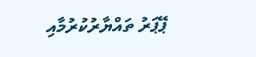ޕޭޕަރު ތައްޔާރުކުރުމާއި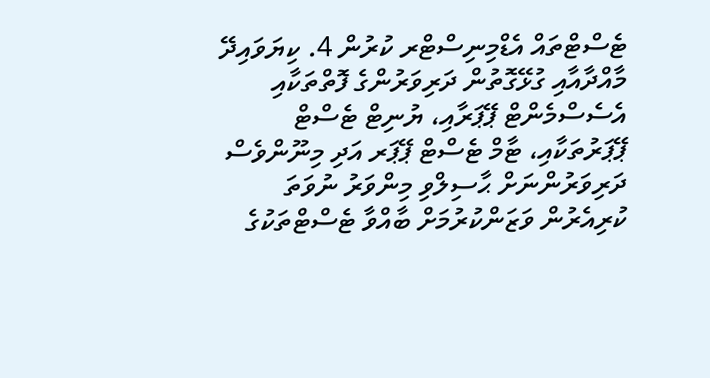ޓެސްޓްތައް އެޑްމިނިސްޓްރ ކުރުން 4. ކިޔަވައިދޭ މާއްދާއާއި ގުޅޭގޮތުން ދަރިވަރުންގެ ފޮތްތަކާއި އެސެސްމެންޓް ޕޭޕަރާއި، ޔުނިޓް ޓެސްޓް ޕޭޕަރުތަކާއި، ޓާމް ޓެސްޓް ޕޭޕަރ އަދި މިނޫންވެސް ދަރިވަރުންނަށް ޙާސިލްވި މިންވަރު ނުވަތަ ކުރިއެރުން ވަޒަންކުރުމަށް ބާއްވާ ޓެސްޓްތަކުގެ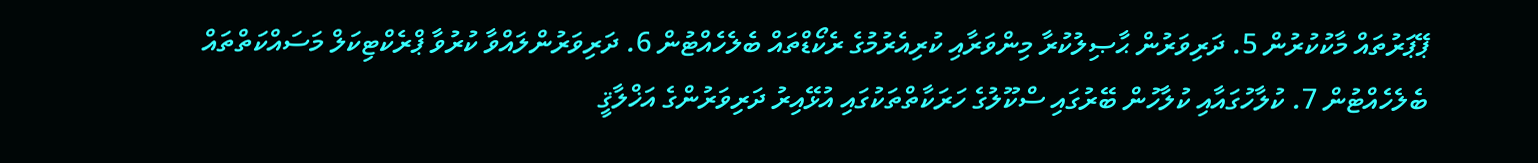ޕޭޕަރުތައް މާކުކުރުން 5. ދަރިވަރުން ޙާޞިލުކުރާ މިންވަރާއި ކުރިއެރުމުގެ ރެކޯޑްތައް ބެލެހެއްޓުން 6. ދަރިވަރުންލައްވާ ކުރުވާ ޕްރެކްޓިކަލް މަސައްކަތްތައް ބެލެހެއްޓުން 7. ކުލާހުގައާއި ކުލާހުން ބޭރުގައި ސްކޫލުގެ ހަރަކާތްތަކުގައި އުޅޭއިރު ދަރިވަރުންގެ އަޚްލާޤީ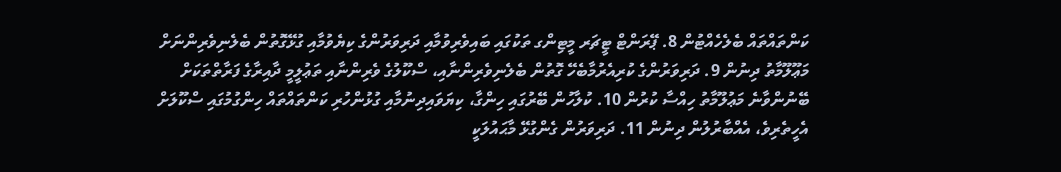ކަންތައްތައް ބެލެހެއްޓުން 8. ޕޭރަންޓް ޓީޗަރ މީޓިންގ ތަކުގައި ބައިވެރިވުމާއި ދަރިވަރުންގެ ކިޔެވުމާއި ގުޅޭގޮތުން ބެލެނިވެރިންނަށް މަޢޫލޫމާތު ދިނުން 9. ދަރިވަރުންގެ ކުރިއެރުމާބެހޭ ގޮތުން ބެލެނިވެރިންނާއި، ސްކޫލުގެ ވެރިންނާއި ތަޢުލީމީ ދާއިރާގެ ފަރާތްތަކަށް ބޭނުންވާނެ މަޢުލޫމާތު ހިއްސާ ކުރުން 10. ކުލާހުން ބޭރުގައި ހިންގާ، ކިޔަވައިދިނުމާއި ގުޅުންހުރި ކަންތައްތައް ހިންގުމުގައި ސްކޫލަށް އެހީތެރިވެ، އެއްބާރުލުން ދިނުން 11. ދަރިވަރުން ގެންގުޅޭ މާޙައުލަކީ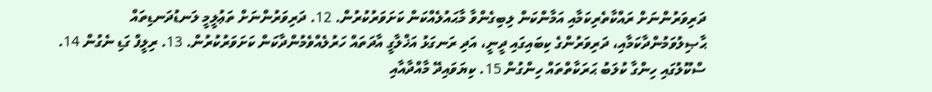ދަރިވަރުންނަށް ރައްކާތެރިކަމާއި އަމާންކަން ލިބިގެންވާ މާޙައުލެއްކަން ކަށަވަރުކުރުން. 12. ދަރިވަރުންނަށް ތަޢުލީމީ ލަނޑުދަނޑިތައް ޙާޞިލުވަމުންދާކަމާއި، ދަރިވަރުންގެ ކިބައިގައި ދީނީ، އަދި ރަނގަޅު އަޚްލާގީ އާދަތައް ހަރުލެއްވެމުންދާކަން ކަށަވަރުކުރުން. 13. ރިލީފް ގަޑި ނެގުން 14. ސްކޫލުގައި ހިންގާ ކުލަބު ޙަރަކާތްތައް ހިންގުން 15. ކިޔަވައިދޭ މާއްދާއާއި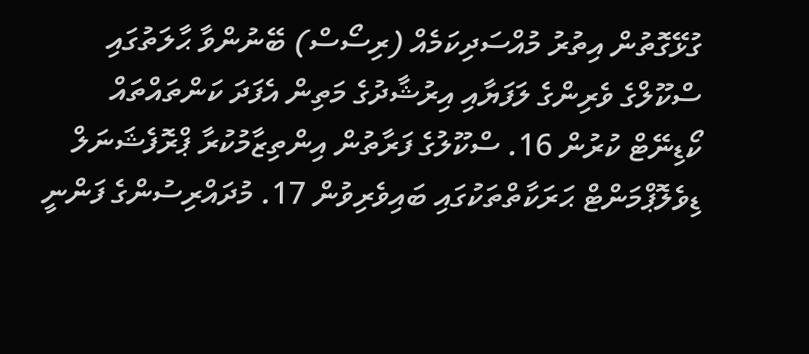ގުޅޭގޮތުން އިތުރު މުއްސަދިކަމެއް (ރިސޯސް) ބޭނުންވާ ޙާލަތުގައި ސްކޫލްގެ ވެރިންގެ ލަފަޔާއި އިރުޝާދުގެ މަތިން އެފަދަ ކަންތައްތައް ކޯޑިނޭޓް ކުރުން 16. ސްކޫލުގެ ފަރާތުން އިންތިޒާމުކުރާ ޕްރޮފެޝަނަލް ޑިވެލޮޕްމަންޓް ޙަރަކާތްތަކުގައި ބައިވެރިވުން 17. މުދައްރިސުންގެ ފަންނީ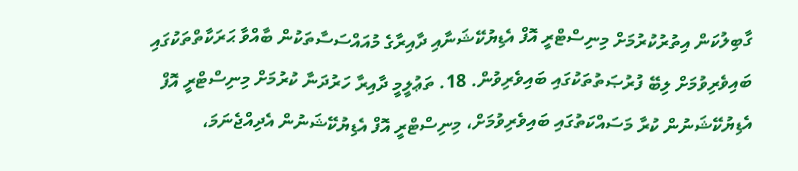ގާބިލުކަން އިތުރުކުރުމަށް މިނިސްޓްރީ އޮފް އެޑިޔުކޭޝަނާއި ދާއިރާގެ މުއައްސަސާތަކުން ބާއްވާ ޙަރަކާތްތަކުގައި ބައިވެރިވުމަށް ލިބޭ ފުރުޞަތުތަކުގައި ބައިވެރިވުން. 18. ތަޢުލީމީ ދާއިރާ ހަރުދަނާ ކުރުމަށް މިނިސްޓްރީ އޮފް އެޑިޔުކޭޝަނުން ކުރާ މަސައްކަތުގައި ބައިވެރިވުމަށް، މިނިސްޓްރީ އޮފް އެޑިޔުކޭޝަނުން އެދިއްޖެނަމަ،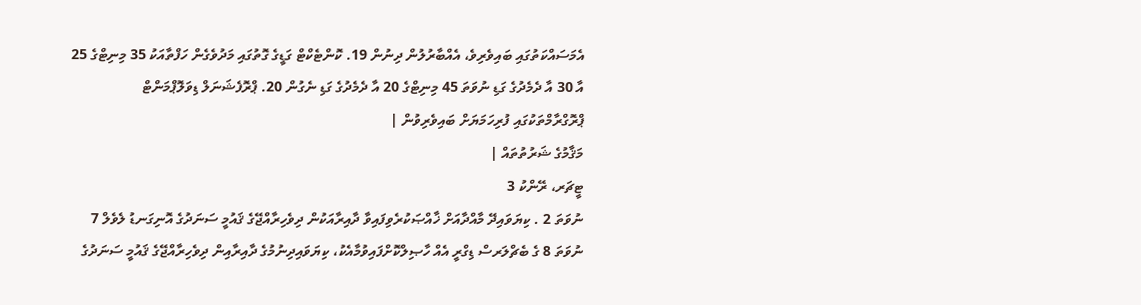އެމަސައްކަތުގައި ބައިވެރިވެ، އެއްބާރުލުން ދިނުން 19. ކޮންޓެކްޓް ގަޑީގެ ގޮތުގައި މަދުވެގެން ހަފްތާއަކު 35 މިނިޓްގެ 25 އާ 30 އާ ދެމެދުގެ ގަޑި ނުވަތަ 45 މިނިޓްގެ 20 އާ ދެމެދުގެ ގަޑި ނެގުން 20. ޕްރޮފެޝަނަލް ޑިވަލޮޕްމަންޓް ޕްރޮގްރާމްތަކުގައި ފުރިހަމަޔަށް ބައިވެރިވުން |
މަޤާމުގެ ޝަރުތުތައް |
ޓީޗަރ، ރޭންކު 3
ނުވަތަ 2 . ކިޔަވައިދޭ މާއްދާއަށް ޚާއްޞަކުރެވިފައިވާ ދާއިރާއަކުން ދިވެހިރާއްޖޭގެ ޤައުމީ ސަނަދުގެ އޮނިގަނޑު ލެވެލް 7 ނުވަތަ 8 ގެ ބެޗްލަރސް ޑިގްރީ އެއް ހާޞިލްކޮށްފައިވުމާއެކު، ކިޔަވައިދިނުމުގެ ދާއިރާއިން ދިވެހިރާއްޖޭގެ ޤައުމީ ސަނަދުގެ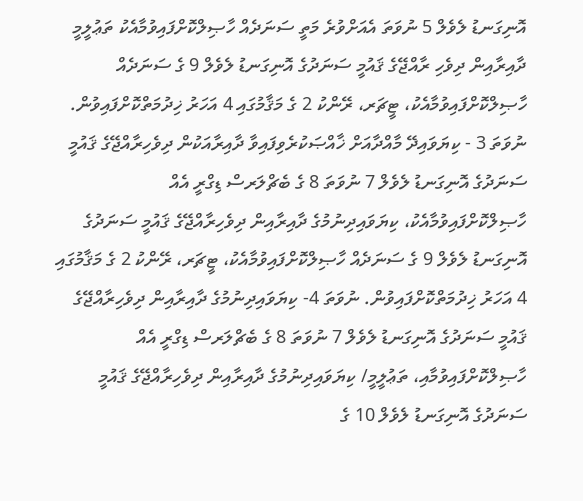އޮނިގަނޑު ލެވެލް 5 ނުވަތަ އެއަށްވުރެ މަތީ ސަނަދެއް ހާޞިލްކޮށްފައިވުމާއެކު ތަޢުލީމީ ދާއިރާއިން ދިވެހި ރާއްޖޭގެ ޤައުމީ ސަނަދުގެ އޮނިގަނޑު ލެވެލް 9 ގެ ސަނަދެއް ހާޞިލްކޮށްފައިވުމާއެކު، ޓީޗަރ، ރޭންކު 2 ގެ މަޤާމުގައި 4 އަހަރު ޚިދުމަތްކޮށްފައިވުން. ނުވަތަ 3 - ކިޔަވައިދޭ މާއްދާއަށް ޚާއްޞަކުރެވިފައިވާ ދާއިރާއަކުން ދިވެހިރާއްޖޭގެ ޤައުމީ ސަނަދުގެ އޮނިގަނޑު ލެވެލް 7 ނުވަތަ 8 ގެ ބެޗްލަރސް ޑިގްރީ އެއް ހާޞިލްކޮށްފައިވުމާއެކު، ކިޔަވައިދިނުމުގެ ދާއިރާއިން ދިވެހިރާއްޖޭގެ ޤައުމީ ސަނަދުގެ އޮނިގަނޑު ލެވެލް 9 ގެ ސަނަދެއް ހާޞިލްކޮށްފައިވުމާއެކު، ޓީޗަރ، ރޭންކު 2 ގެ މަޤާމުގައި 4 އަހަރު ޚިދުމަތްކޮށްފައިވުން. ނުވަތަ 4- ކިޔަވައިދިނުމުގެ ދާއިރާއިން ދިވެހިރާއްޖޭގެ ޤައުމީ ސަނަދުގެ އޮނިގަނޑު ލެވެލް 7 ނުވަތަ 8 ގެ ބެޗްލަރސް ޑިގްރީ އެއް ހާޞިލްކޮށްފައިވުމާއި، ތަޢުލީމީ/ ކިޔަވައިދިނުމުގެ ދާއިރާއިން ދިވެހިރާއްޖޭގެ ޤައުމީ ސަނަދުގެ އޮނިގަނޑު ލެވެލް 10 ގެ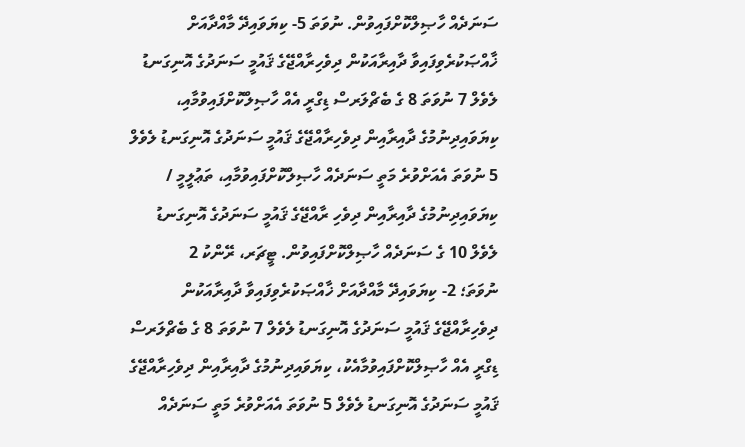ސަނަދެއް ހާޞިލްކޮށްފައިވުން. ނުވަތަ 5- ކިޔަވައިދޭ މާއްދާއަށް ޚާއްޞަކުރެވިފައިވާ ދާއިރާއަކުން ދިވެހިރާއްޖޭގެ ޤައުމީ ސަނަދުގެ އޮނިގަނޑު ލެވެލް 7 ނުވަތަ 8 ގެ ބެޗްލަރސް ޑިގްރީ އެއް ހާޞިލްކޮށްފައިވުމާއި، ކިޔަވައިދިނުމުގެ ދާއިރާއިން ދިވެހިރާއްޖޭގެ ޤައުމީ ސަނަދުގެ އޮނިގަނޑު ލެވެލް 5 ނުވަތަ އެއަށްވުރެ މަތީ ސަނަދެއް ހާޞިލްކޮށްފައިވުމާއި، ތަޢުލީމީ / ކިޔަވައިދިނުމުގެ ދާއިރާއިން ދިވެހި ރާއްޖޭގެ ޤައުމީ ސަނަދުގެ އޮނިގަނޑު ލެވެލް 10 ގެ ސަނަދެއް ހާޞިލްކޮށްފައިވުން. ޓީޗަރ، ރޭންކު 2
ނުވަތަ؛ 2- ކިޔަވައިދޭ މާއްދާއަށް ޚާއްޞަކުރެވިފައިވާ ދާއިރާއަކުން ދިވެހިރާއްޖޭގެ ޤައުމީ ސަނަދުގެ އޮނިގަނޑު ލެވެލް 7 ނުވަތަ 8 ގެ ބެޗްލަރސް ޑިގްރީ އެއް ހާޞިލްކޮށްފައިވުމާއެކު، ކިޔަވައިދިނުމުގެ ދާއިރާއިން ދިވެހިރާއްޖޭގެ ޤައުމީ ސަނަދުގެ އޮނިގަނޑު ލެވެލް 5 ނުވަތަ އެއަށްވުރެ މަތީ ސަނަދެއް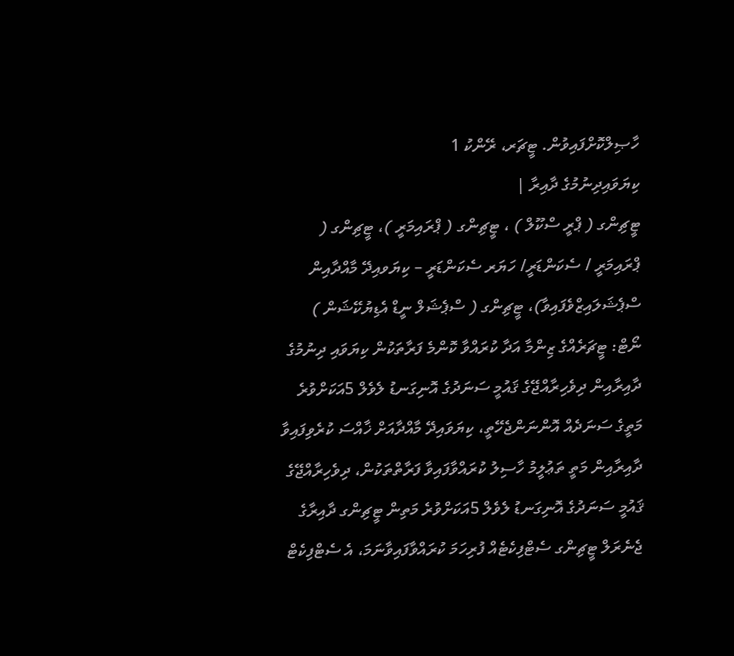ހާޞިލްކޮށްފައިވުން. ޓީޗަރ، ރޭންކު 1
ކިޔަވައިދިނުމުގެ ދާއިރާ |
ޓީޗިންގ ( ޕްރީ ސްކޫލް ) ، ޓީޗިންގ ( ޕްރައިމަރީ )، ޓީޗިންގ ( ޕްރައިމަރީ / ސެކަންޑަރީ/ ހަޔަރ ސެކަންޑަރީ – ކިޔަވއިދޭ މާއްދާއިން ސްޕެޝަލައިޒްވެފައިވާ)، ޓީޗިންގ ( ސްޕެޝަލް ނީޑް އެޑިޔުކޭޝަން )
ނޯޓް: ޓީޗަރެއްގެ ޒިންމާ އަދާ ކުރައްވާ ކޮންމެ ފަރާތަކުން ކިޔަވައި ދިނުމުގެ ދާއިރާއިން ދިވެހިރާއްޖޭގެ ޤައުމީ ސަނަދުގެ އޮނިގަނޑު ލެވެލް 5އަކަށްވުރެ މަތީގެ ސަނަދެއް އޮންނަންޖެހޭތީ، ކިޔަވައިދޭ މާއްދާއަށް ޚާއްސަ ކުރެވިފައިވާ ދާއިރާއިން މަތީ ތަޢުލީމު ހާސިލު ކުރައްވާފައިވާ ފަރާތްތަކުން، ދިވެހިރާއްޖޭގެ ޤައުމީ ސަނަދުގެ އޮނިގަނޑު ލެވެލް 5އަކަށްވުރެ މަތިން ޓީޗިންގ ދާއިރާގެ ޖެނެރަލް ޓީޗިންގ ސެޓްފިކެޓެއް ފުރިހަމަ ކުރައްވާފައިވާނަމަ، އެ ސެޓްފިކެޓް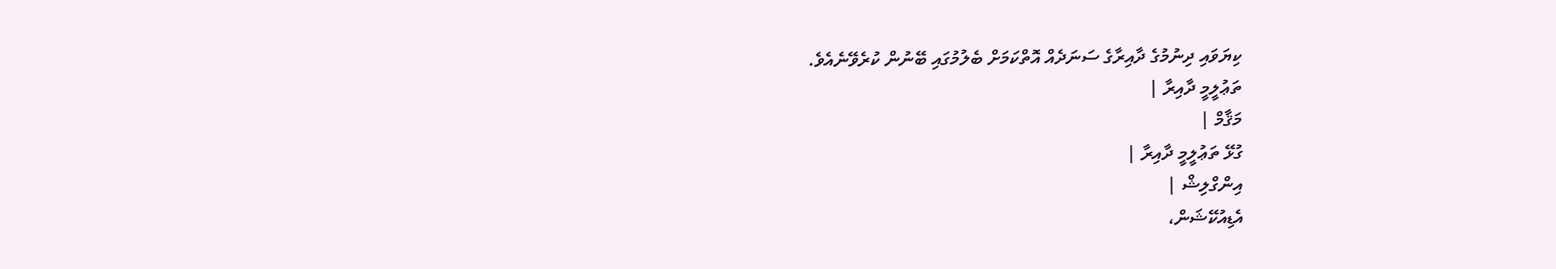ކިޔަވައި ދިނުމުގެ ދާއިރާގެ ސަނަދެއް އޮތްކަމަށް ބެލުމުގައި ބޭނުން ކުރެވޭނެއެވެ.
ތަޢުލީމީ ދާއިރާ |
މަޤާމް |
ގުޅޭ ތަޢުލީމީ ދާއިރާ |
އިންގްލިޝް |
އެޑިއުކޭޝަން،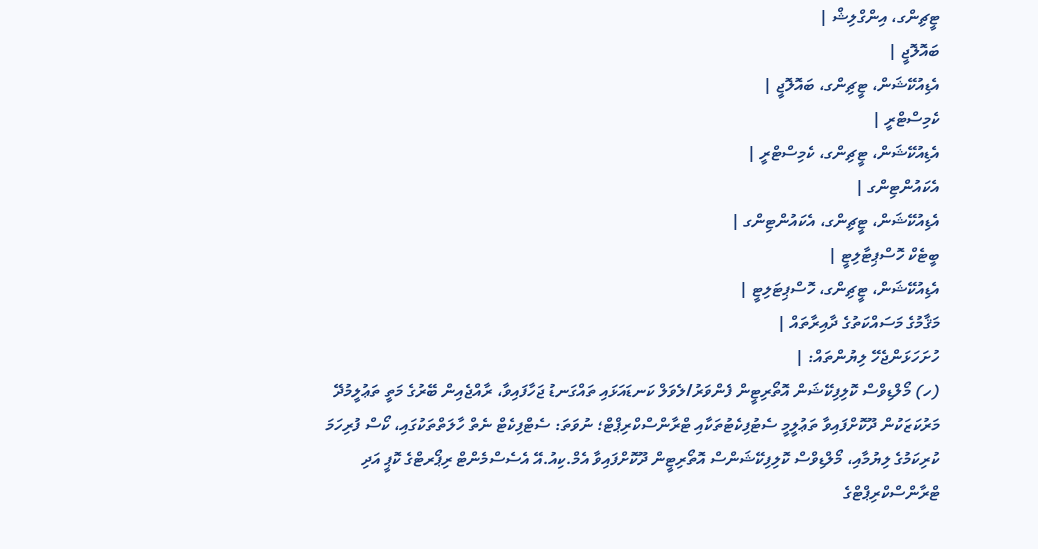ޓީޗިންގ، އިންގްލިޝް |
ބައޮލޮޖީ |
އެޑިއުކޭޝަން، ޓީޗިންގ، ބައޮލޮޖީ |
ކެމިސްޓްރީ |
އެޑިއުކޭޝަން، ޓީޗިންގ، ކެމިސްޓްރީ |
އެކައުންޓިންގ |
އެޑިއުކޭޝަން، ޓީޗިންގ، އެކައުންޓިންގ |
ބީޓެކް ހޮސްޕިޓާލިޓީ |
އެޑިއުކޭޝަން، ޓީޗިންގ، ހޮސްޕިޓަލިޓީ |
މަޤާމުގެ މަސައްކަތުގެ ދާއިރާތައް |
ހުށަހަޅަންޖެހޭ ލިޔުންތައް: |
(ހ) މޯލްޑިވްސް ކޮލިފިކޭޝަން އޮތޯރިޓީން ފެންވަރު/ލެވަލް ކަނޑައަޅައި ތައްގަނޑު ޖަހާފައިވާ، ރާއްޖެއިން ބޭރުގެ މަތީ ތަޢުލީމުދޭ މަރުކަޒަކުން ދޫކޮށްފައިވާ ތަޢުލީމީ ސެޓުފިކެޓުތަކާއި ޓްރާންސްކްރިޕްޓް؛ ނުވަތަ: ސެޓްފިކެޓް ނެތް ހާލަތްތަކުގައި، ކޯސް ފުރިހަމަ ކުރިކަމުގެ ލިޔުމާއި، މޯލްޑިވްސް ކޮލިފިކޭޝަންސް އޮތޯރިޓީން ދޫކޮށްފައިވާ އެމް.ކިއު.އޭ އެސެސްމެންޓް ރިޕޯރޓްގެ ކޮޕީ އަދި ޓްރާންސްކްރިޕްޓްގެ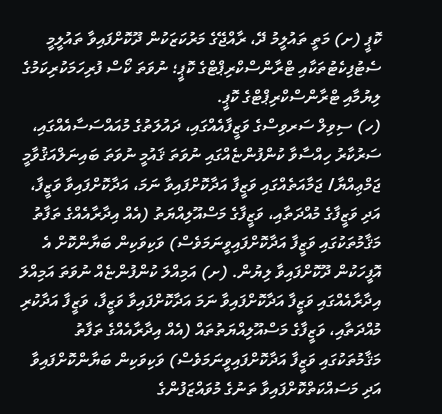ކޮޕީ (ށ) މަތީ ތައުލީމު ދޭ، ރާއްޖޭގެ މަރުކަޒަކުން ދޫކޮށްފައިވާ ތައުލީމީ ސެޓުފިކެޓުތަކާއި ޓްރާންސްކްރިޕްޓްގެ ކޮޕީ؛ ނުވަތަ ކޯސް ފުރިހަމަކުރިކަމުގެ ލިޔުމާއި ޓްރާންސްކްރިޕްޓްގެ ކޮޕީ.
(ހ) ސިވިލް ސަރވިސްގެ ވަޒީފާއެއްގައި، ދައުލަތުގެ މުއައްސަސާއެއްގައި، ސަރުކާރު ހިއްސާވާ ކުންފުންޏެއްގައި ނުވަތަ ޤައުމީ ނުވަތަ ބައިނަލްއަޤުވާމީ ޖަމްޢިއްޔާ/ ޖަމާއަތެއްގައި ވަޒީފާ އަދާކޮށްފައިވާ ނަމަ، އަދާކޮށްފައިވާ ވަޒީފާ، އަދި ވަޒީފާގެ މުއްދަތާއި، ވަޒީފާގެ މަސްއޫލިއްޔަތު (އެއް އިދާރާއެއްގެ ތަފާތު މަޤާމުތަކުގައި ވަޒީފާ އަދާކޮށްފައިވީނަމަވެސް) ވަކިވަކިން ބަޔާންކޮށް އެ އޮފީހަކުން ދޫކޮށްފައިވާ ލިޔުން. (ށ) އަމިއްލަ ކުންފުންޏެއް ނުވަތަ އަމިއްލަ އިދާރާއެއްގައި ވަޒީފާ އަދާކޮށްފައިވާ ނަމަ އަދާކޮށްފައިވާ ވަޒީފާ، ވަޒީފާ އަދާކުރި މުއްދަތާއި، ވަޒީފާގެ މަސްއޫލިއްޔަތުތައް (އެއް އިދާރާއެއްގެ ތަފާތު މަޤާމުތަކުގައި ވަޒީފާ އަދާކޮށްފައިވީނަމަވެސް) ވަކިވަކިން ބަޔާންކޮށްފައިވާ އަދި މަސައްކަތްކޮށްފައިވާ ތަނުގެ މުވައްޒަފުންގެ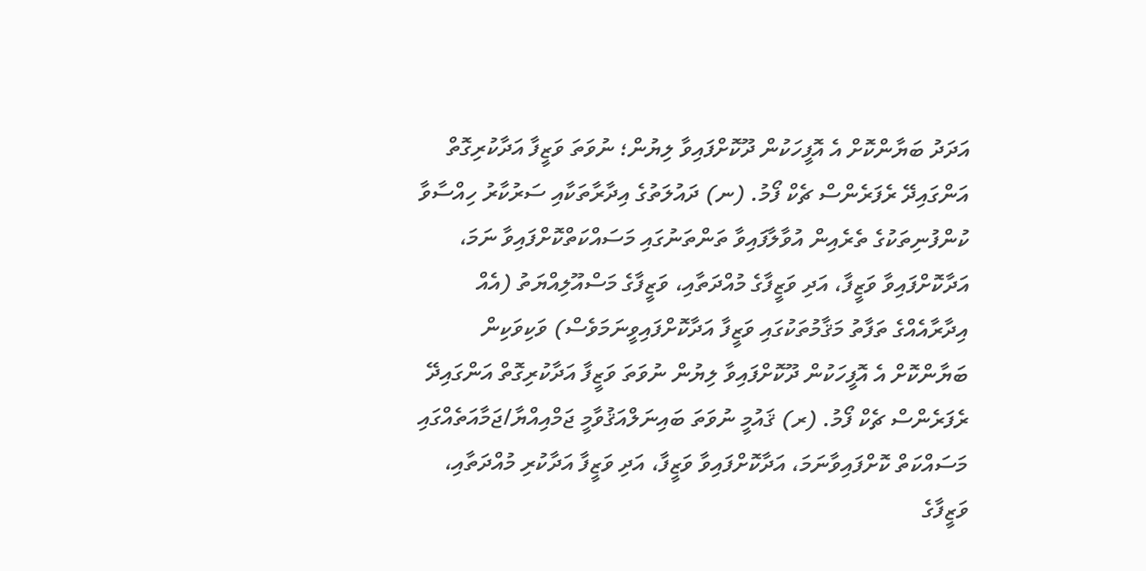އަދަދު ބަޔާންކޮށް އެ އޮފީހަކުން ދޫކޮށްފައިވާ ލިޔުން؛ ނުވަތަ ވަޒީފާ އަދާކުރިގޮތް އަންގައިދޭ ރެފަރެންސް ޗެކް ފޯމު. (ނ) ދައުލަތުގެ އިދާރާތަކާއި ސަރުކާރު ހިއްސާވާ ކުންފުނިތަކުގެ ތެރެއިން އުވާލާފައިވާ ތަންތަނުގައި މަސައްކަތްކޮށްފައިވާ ނަމަ، އަދާކޮށްފައިވާ ވަޒީފާ، އަދި ވަޒީފާގެ މުއްދަތާއި، ވަޒީފާގެ މަސްއޫލިއްޔަތު (އެއް އިދާރާއެއްގެ ތަފާތު މަޤާމުތަކުގައި ވަޒީފާ އަދާކޮށްފައިވީނަމަވެސް) ވަކިވަކިން ބަޔާންކޮށް އެ އޮފީހަކުން ދޫކޮށްފައިވާ ލިޔުން ނުވަތަ ވަޒީފާ އަދާކުރިގޮތް އަންގައިދޭ ރެފަރެންސް ޗެކް ފޯމު. (ރ) ޤައުމީ ނުވަތަ ބައިނަލްއަޤުވާމީ ޖަމްއިއްޔާ/ޖަމާއަތެއްގައި މަސައްކަތް ކޮށްފައިވާނަމަ، އަދާކޮށްފައިވާ ވަޒީފާ، އަދި ވަޒީފާ އަދާކުރި މުއްދަތާއި، ވަޒީފާގެ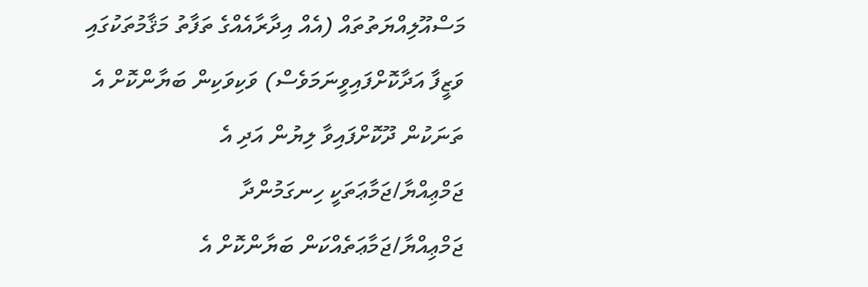މަސްއޫލިއްޔަތުތައް (އެއް އިދާރާއެއްގެ ތަފާތު މަޤާމުތަކުގައި ވަޒީފާ އަދާކޮށްފައިވީނަމަވެސް) ވަކިވަކިން ބަޔާންކޮށް އެ ތަނަކުން ދޫކޮށްފައިވާ ލިޔުން އަދި އެ ޖަމްޢިއްޔާ/ޖަމާޢަތަކީ ހިނގަމުންދާ ޖަމްޢިއްޔާ/ޖަމާޢަތެއްކަން ބަޔާންކޮށް އެ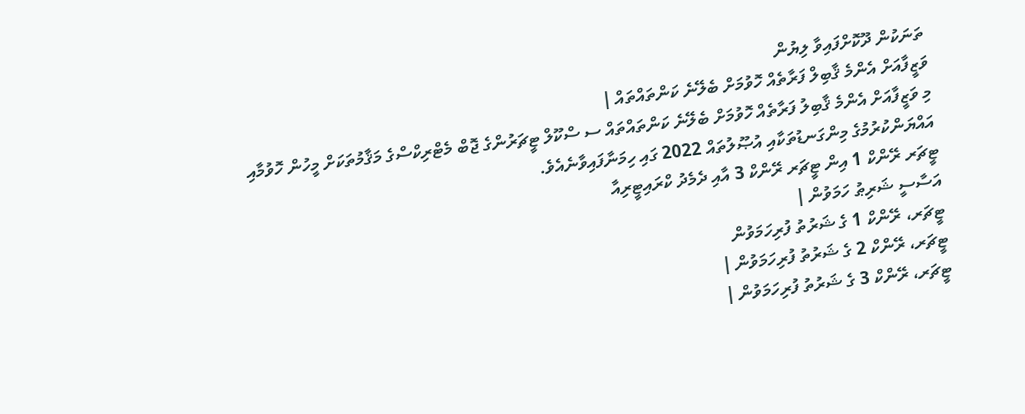ތަނަކުން ދޫކޮށްފައިވާ ލިޔުން
ވަޒީފާއަށް އެންމެ ޤާބިލް ފަރާތެއް ހޮވުމަށް ބެލޭނެ ކަންތައްތައް |
މި ވަޒީފާއަށް އެންމެ ޤާބިލު ފަރާތެއް ހޮވުމަށް ބެލޭނެ ކަންތައްތައް ސ ސްކޫލް ޓީޗަރުންގެ ޖޮބް މެޓްރިކްސްގެ މަޤާމުތަކަށް މީހުން ހޮވުމާއި އައްޔަންކުރުމުގެ މިންގަނޑުތަކާއި އުޞޫލުތައް 2022 ގައި ހިމަނާފައިވާނެއެވެ.
ޓީޗަރ ރޭންކް 1 އިން ޓީޗަރ ރޭންކް 3 އާއި ދެމެދު ކްރައިޓީރިއާ
އަސާސީ ޝަރިޠު ހަމަވުން |
ޓީޗަރ، ރޭންކް 1 ގެ ޝަރުތު ފުރިހަމަވުން
ޓީޗަރ، ރޭންކް 2 ގެ ޝަރުތު ފުރިހަމަވުން |
ޓީޗަރ، ރޭންކް 3 ގެ ޝަރުތު ފުރިހަމަވުން |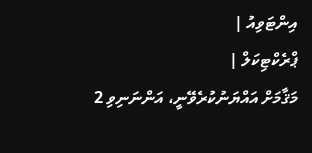އިންޓަވިއު |
ޕްރެކްޓިކަލް |
މަޤާމަށް އައްޔަނުކުރެވޭނީ، އަންނަނިވި 2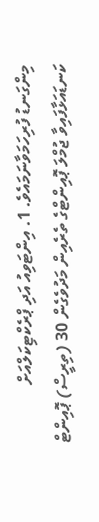މިންގަނޑު ފުރިހަމަވާނަމައެވެ. 1. އިންޓަވިއު އަދި ޕްރެކްޓިކަލްއަށް ކަނޑައަޅާފައިވާ ޖުމްލަ ޕޮއިންޓްގެ ތެރެއިން މަދުވެގެން 30 (ތިރީސް) ޕޮއިންޓް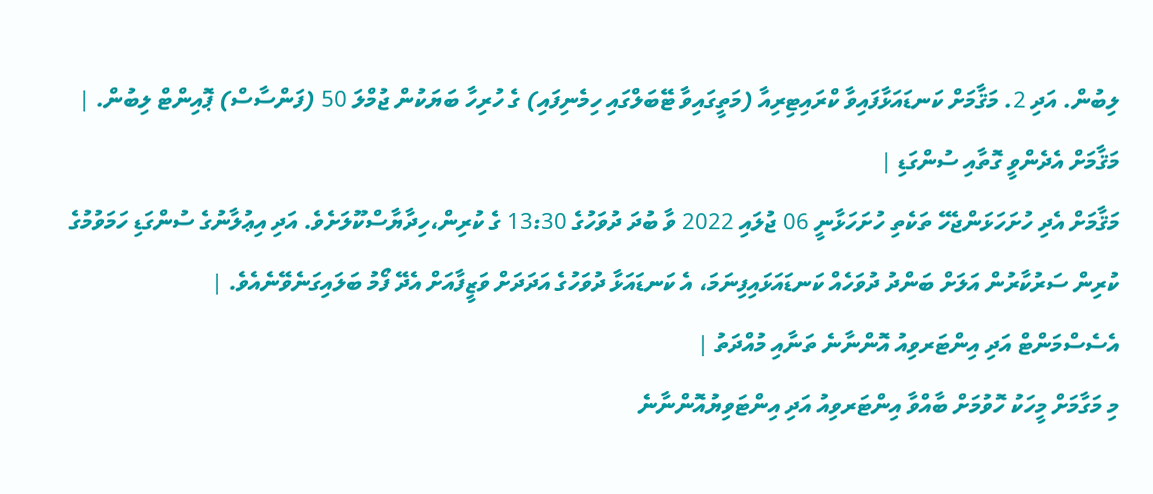ލިބުން. އަދި 2. މަޤާމަށް ކަނޑައަޅާފައިވާ ކްރައިޓިރިއާ (މަތީގައިވާ ޓޭބަލްގައި ހިމެނިފައި) ގެ ހުރިހާ ބަޔަކުން ޖުމްލަ 50 (ފަންސާސް) ޕޮއިންޓް ލިބުން. |
މަޤާމަށް އެދެންވީ ގޮތާއި ސުންގަޑި |
މަޤާމަށް އެދި ހުށަހަޅަންޖެހޭ ތަކެތި ހުށަހަޅާނީ 06 ޖުލައި 2022 ވާ ބުދަ ދުވަހުގެ 13:30 ގެ ކުރިން،ހިދާޔާސްކޫލަށެވެ. އަދި އިޢުލާނުގެ ސުންގަޑި ހަމަވުމުގެ ކުރިން ސަރުކާރުން އަލަށް ބަންދު ދުވަހެއް ކަނޑައަޅައިފިނަމަ، އެ ކަނޑައަޅާ ދުވަހުގެ އަދަދަށް ވަޒީފާއަށް އެދޭ ފޯމު ބަލައިގަނެވޭނެއެވެ. |
އެސެސްމަންޓް އަދި އިންޓަރވިއު އޮންނާނެ ތަނާއި މުއްދަތު |
މި މަގާމަށް މީހަކު ހޮވުމަށް ބާއްވާ އިންޓަރވިއު އަދި އިންޓަވިޔުއޮންނާނެ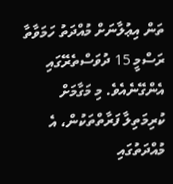ތަން އިޢުލާނަށް މުއްދަތު ހަމަވާތާ ރަސްމީ 15 ދުވަސްތެރޭގައި އެންގޭނެއެވެ. މި މަގާމަށް ކުރިމަތިލާ ފަރާތްތަކުން، އެ މުއްދަތުގައި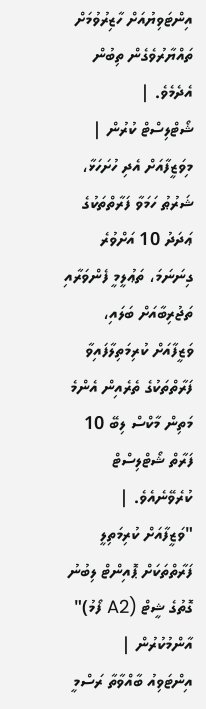އިންޓަވިޔުއަށް ހާޒިރުވުމަށް ތައްޔާރުވެގެން ތިބުން އެދެމެވެ. |
ޝޯޓްލިސްޓް ކުރުން |
މިވަޒީފާއަށް އެދި ހުށަހަޅާ، ޝަރުޠު ހަމަވާ ފަރާތްތަކުގެ ޢަދަދު 10 އަށްވުރެ ގިނަނަމަ، ތަޢުލީމީ ފެންވަރާއި ތަޖުރިބާއަށް ބަލައި، ވަޒީފާއަށް ކުރިމަތިލާފައިވާ ފަރާތްތަކުގެ ތެރެއިން އެންމެ މަތިން މާކްސް ލިބޭ 10 ފަރާތް ޝޯޓްލިސްޓް ކުރެވޭނެއެވެ. |
"ވަޒީފާއަށް ކުރިމަތިލީ ފަރާތްތަކަށް ޕޮއިންޓް ލިބުނު ގޮތުގެ ޝީޓް (A2 ފޯމު)" އާންމުކުރުން |
އިންޓަވިއު ބާއްވާތާ ރަސްމީ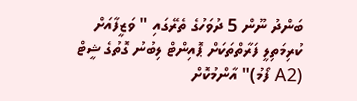ބަންދު ނޫން 5 ދުވަހުގެ ތެރޭގައި " ވަޒީފާއަށް ކުރިމަތިލީ ފަރާތްތަކަށް ޕޮއިންޓް ލިބުނު ގޮތުގެ ޝީޓް (A2 ފޯމު)" އާންމުކޮށް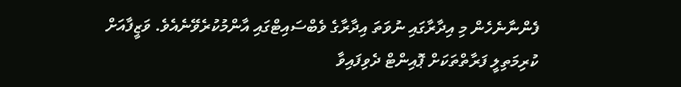ފެންނާނެހެން މި އިދާރާގައި ނުވަތަ އިދާރާގެ ވެބްސައިޓްގައި އާންމުކުރެވޭނެއެވެ. ވަޒީފާއަށް ކުރިމަތިލީ ފަރާތްތަކަށް ޕޮއިންޓް ދެވިފައިވާ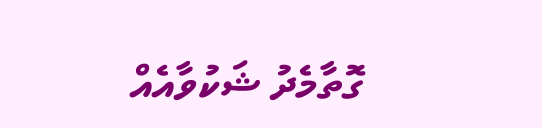ގޮތާމެދު ޝަކުވާއެއް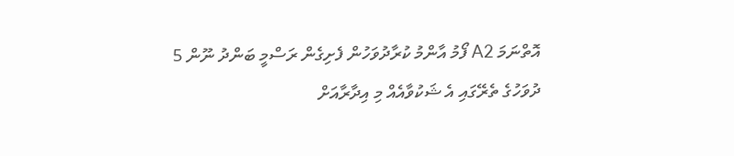އޮތްނަމަ A2 ފޯމު އާންމު ކުރާދުވަހުން ފެށިގެން ރަސްމީ ބަންދު ނޫން 5 ދުވަހުގެ ތެރޭގައި އެ ޝަކުވާއެއް މި އިދާރާއަށް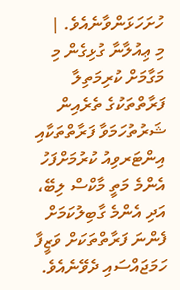ހުށަހަޅަންވާނެއެވެ. |
މި ޢިއުލާނާ ގުޅިގެން މި މަގާމަށް ކުރިމަތިލާ ފަރާތްތަކުގެ ތެރެއިން ޝަރުތުހަމަވާ ފަރާތްތަކާއި އިންޓަރވިއު ކުރުމަށްފަހު އެންމެ މަތީ މާކްސް ލިބޭ، އަދި އެންމެ ގާބިލުކަމަށް ފެންނަ ފަރާތްތަކަށް ވަޒީފާ ހަމަޖައްސައި ދެވޭނެއެވެ.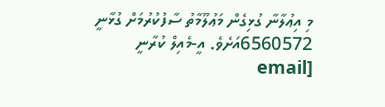މި އިޢުލާނާ ގުޅިގެން މަޢުލޫމާތު ސާފުކުރުމަށް ގުޅާނީ 6560572އަށެވެ. އީ-މެއިލް ކުރާނީ [email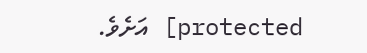protected] އަށެވެ.